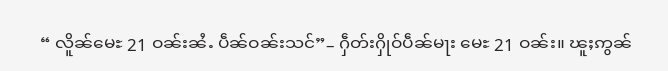“ လိူၼ်မေႊ 21 ဝၼ်းၼႆႉ ပဵၼ်ဝၼ်းသင်”– ႁဵတ်းႁိုဝ်ပဵၼ်မႃး မေႊ 21 ဝၼ်း။ ၽူႈဢွၼ်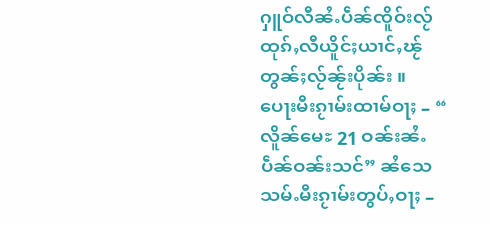ႁူဝ်လီၼႆႉပဵၼ်ၸိူဝ်းလႂ် ထုၵ်ႇလီယိူင်ႈယၢင်ႇၽႂ် တွၼ်ႈလႂ်ၼႂ်းပိုၼ်း ။
ပေႃးမီးၵႂၢမ်းထၢမ်ဝႃႈ – “ လိူၼ်မေႊ 21 ဝၼ်းၼႆႉ ပဵၼ်ဝၼ်းသင်” ၼႆသေ သမ်ႉမီးၵႂၢမ်းတွပ်ႇဝႃႈ –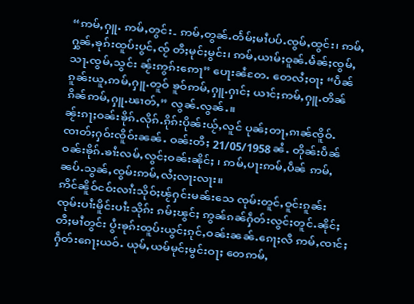“ဢမ်ႇႁူႉ ဢမ်ႇတွင်း- ဢမ်ႇတွၼ်ႉတႅမ်ႈမၢႆပပ်ႉၸွမ်ႇထွင်း၊ ဢမ်ႇႁွၼ်ႇၶုၵ်းထူပ်းပွင်ႇၸႂ် တီႈမုင်ႈမွင်း၊ ဢမ်ႇယၢမ်ႈဝူၼ်ႉမႅၼ်ႈၸွမ်ႇသႃႉၸွမ်ႇသွင်း ၼႂ်းဢွၵ်းဢေႃ” ပေႃးၼႆတႄႉ တေလႆႈဝႃႈ “ပဵၼ်ၵူၼ်းယူႇဢမ်ႇႁူႉတူဝ် ၶူဝ်ဢမ်ႇႁူႉႁၢင်ႈ ယၢင်ႈဢမ်ႇႁူႉတိၼ် ၵိၼ်ဢမ်ႇႁူႉၽၢတ်ႇ” လွၼ်ႉလွၼ်ႉ။
ၼႂ်းၵႃႈဝၼ်းၶိုၵ်ႉလိုၵ်ႉၵိုၵ်းပိုၼ်းယႂ်ႇလူင် ပုၼ်ႈတႃႇၵၢၼ်ၸိူဝ်ႉၸၢတ်ႈႁဝ်းၸိူဝ်းၼၼ်ႉ ဝၼ်းတီႈ 21/05/1958 ၼႆႉ တိုၼ်းပဵၼ်ဝၼ်းၶိုၵ်ႉၶၢႆးလမ်ႇလွင်ႈဝၼ်းၼိုင်ႈ ၊ ဢမ်ႇပႃးဢမ်ႇပဵၼ် ဢမ်ႇၼပ်ႉသွၼ်ႇၸွမ်းဢမ်ႇလႆႈလႃးလႃး။
ဢိင်ၼိူဝ်ငဝ်းလၢႆးသိုဝ်ႈၽႂ်ႁင်းမၼ်းသေ ၸုမ်းတူင်ႇဝူင်းၵူၼ်း ၸုမ်းပၢႆးမိူင်းပၢႆးသိုၵ်း ၵမ်ႈၽွင်ႈ ဢွၼ်ၵၼ်ႁဵတ်းလွင်ႈတူင်ႉၼိုင်ႈတီႈမၢႆတွင်း ပွႆးၶုၵ်းထူပ်းယွင်ႈၵုင်ႇဝၼ်းၼၼ်ႉၵေႃႈလီ ဢမ်ႇၸၢင်ႈႁဵတ်းၵေႃႈယဝ်ႉ ယုမ်ႇယမ်မုင်ႈမွင်းဝႃႈ တေဢမ်ႇ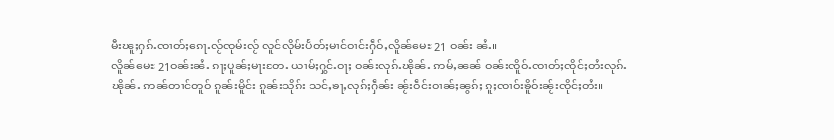မီးၽူႈႁၵ်ႉၸၢတ်ႈၵေႃႉလႂ်ၸုမ်းလႂ် လူင်လိုမ်းပႅတ်ႈမၢင်ဝၢင်းႁဵဝ်ႇလိူၼ်မေႊ 21 ဝၼ်း ၼႆႉ။
လိူၼ်မေႊ 21ဝၼ်းၼႆႉ ၵႃႈပူၼ်ႈမႃးတႄႉ ယၢမ်ႈႁွင်ႉဝႃႈ ဝၼ်းလုၵ်ႉၽိုၼ်ႉ ဢမ်ႇၼၼ် ဝၼ်းၸိူဝ်ႉၸၢတ်ႈၸိုင်ႈတႆးလုၵ်ႉၽိုၼ်ႉ ဢၼ်တၢင်တူဝ် ၵူၼ်းမိူင်း ၵူၼ်းသိုၵ်း သင်ႇၶႃႇလုၵ်ႈႁဵၼ်း ၼႂ်းဝဵင်းဝၢၼ်ႈၼွၵ်ႈ ၵူႈၸၢဝ်းၶိူဝ်းၼႂ်းၸိုင်ႈတႆး။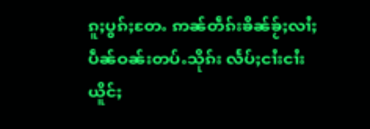ၵူႈပွၵ်ႈတႄႉ ဢၼ်တဵၵ်းၶိၼ်ၶႂ်ႈလၢႆႈပဵၼ်ဝၼ်းတပ်ႉသိုၵ်း လႅပ်ႈငၢႆးငၢႆးယိူင်ႈ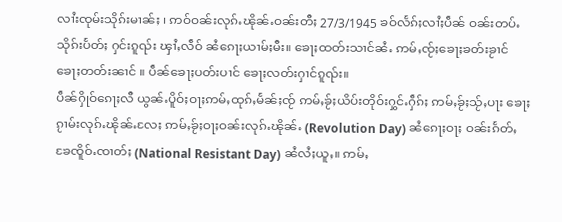လၢႆးၸုမ်းသိုၵ်းမၢၼ်ႈ ၊ ဢဝ်ဝၼ်းလုၵ်ႉၽိုၼ်ႉဝၼ်းတီႈ 27/3/1945 ၶဝ်လႅၵ်ႈလၢႆႈပဵၼ် ဝၼ်းတပ်ႉသိုၵ်းပႅတ်ႈ ႁင်းၵူၺ်း ၾၢႆႇလဵဝ် ၼႆၵေႃႈယၢမ်ႈမီး။ ၶေႃႈထတ်းသၢင်ၼႆႉ ဢမ်ႇၸႂ်ႈၶေႃႈၶတ်းၶႂၢင် ၶေႃႈတတ်းၼၢင် ။ ပဵၼ်ၶေႃႈပတ်းပၢင် ၶေႃႈလတ်းႁၢင်ၵူၺ်း။
ပဵၼ်ႁိုဝ်ၵေႃႈလီ ယွၼ်ႉပိူဝ်ႈဝႃႈဢမ်ႇထုၵ်ႇမႅၼ်ႈၸႂ် ဢမ်ႇၶႂ်ႈယိပ်းတိုဝ်းႁွင်ႉႁဵၵ်ႈ ဢမ်ႇၶႂ်ႈသႂ်ႇပႃး ၶေႃႈၵႂၢမ်းလုၵ်ႉၽိုၼ်ႉလႄႈ ဢမ်ႇၶႂ်ႈဝႃႈဝၼ်းလုၵ်ႉၽိုၼ်ႉ (Revolution Day) ၼႆၵေႃႈဝႃႈ ဝၼ်းၵႅတ်ႇၶႄၸိူဝ်ႉၸၢတ်ႈ (National Resistant Day) ၼႆလႆႈယူႇ။ ဢမ်ႇ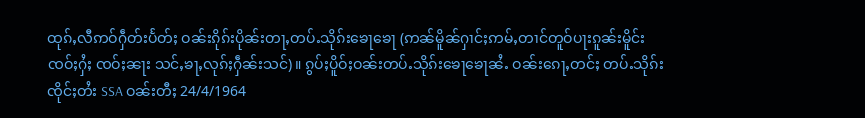ထုၵ်ႇလီဢဝ်ႁဵတ်းပႅတ်ႈ ဝၼ်းၵိုၵ်းပိုၼ်းတႃႇတပ်ႉသိုၵ်းၶေႃၶေႃ (ဢၼ်မိူၼ်ႁၢင်ႈဢမ်ႇတၢင်တူဝ်ပႃးၵူၼ်းမိူင်း ၸဝ်ႈႁႆႈ ၸဝ်ႈၼႃး သင်ႇၶႃႇလုၵ်ႈႁဵၼ်းသင်)။ ၵွပ်ႈပိူဝ်ႈဝၼ်းတပ်ႉသိုၵ်းၶေႃၶေႃၼႆႉ ဝၼ်းၵေႃႇတင်ႈ တပ်ႉသိုၵ်း ၸိုင်ႈတႆး SSA ဝၼ်းတီႈ 24/4/1964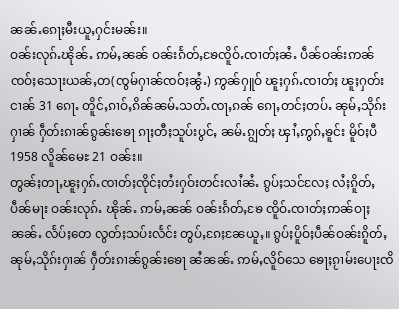ၼၼ်ႉၵေႃႈမီးယူႇႁင်းမၼ်း။
ဝၼ်းလုၵ်ႉၽိုၼ်ႉ ဢမ်ႇၼၼ် ဝၼ်းၵႅတ်ႇၶႄၸိူဝ်ႉၸၢတ်ႈၼႆႉ ပဵၼ်ဝၼ်းဢၼ် ၸဝ်ႈသေႃးယၼ်ႇတ(ၸွမ်ႁၢၼ်ၸဝ်ႈၼွႆႉ) ဢွၼ်ႁူဝ် ၽူႈႁၵ်ႉၸၢတ်ႈ ၽူႈႁတ်းငၢၼ် 31 ၵေႃႉ တိူင်ႇၵၢဝ်ႇၵိၼ်ၼမ်ႉသတ်ႉၸႃႇၵၼ် ၵေႃႇတင်ႈတပ်ႉ ၼုမ်ႇသိုၵ်းႁၢၼ် ႁဵတ်းၵၢၼ်ၵွၼ်းၶေႃ ၵႃႈတီႈသူပ်းပွင်ႇ ၼမ်ႉၵျွတ်ႈ ၾၢႆႇဢွၵ်ႇၶူင်း မိူဝ်ႈပီ 1958 လိူၼ်မေႊ 21 ဝၼ်း။
တွၼ်ႈတႃႇၽူႈႁၵ်ႉၸၢတ်ႈၸိုင်ႈတႆးႁဝ်းတင်းလၢႆၼႆႉ ၵွပ်ႈသင်လႄႈ လႆႈၵိူတ်ႇပဵၼ်မႃး ဝၼ်းလုၵ်ႉ ၽိုၼ်ႉ ဢမ်ႇၼၼ် ဝၼ်းၵႅတ်ႇၶႄ ၸိူဝ်ႉၸၢတ်ႈဢၼ်ဝႃႈၼၼ်ႉ လႅပ်ႈတေ လွတ်ႈသပ်းလႅင်း တွပ်ႇၵႄႈၼႄယူႇ။ ၵွပ်ႈပိူဝ်ႈပဵၼ်ဝၼ်းၵိူတ်ႇၼုမ်ႇသိုၵ်းႁၢၼ် ႁဵတ်းၵၢၼ်ၵွၼ်းၶေႃ ၼႆၼၼ်ႉ ဢမ်ႇလိူဝ်သေ ၶေႃႈၵႂၢမ်းပေႃးၸိ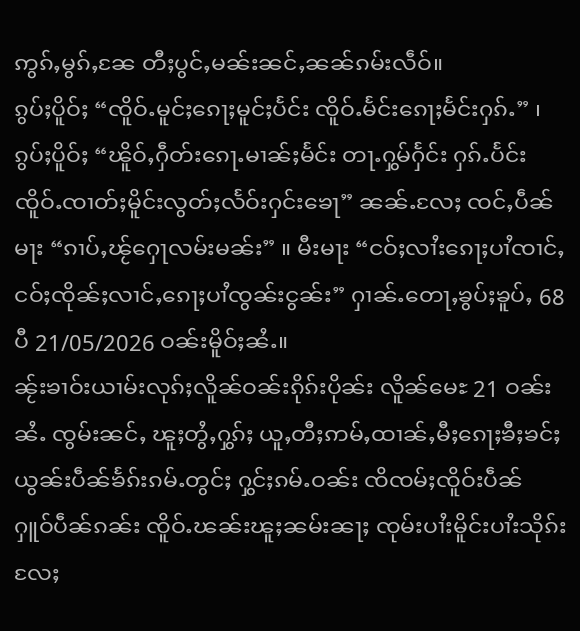ဢွၵ်ႇမွၵ်ႇၼႄ တီႈပွင်ႇမၼ်းၼင်ႇၼၼ်ၵမ်းလဵဝ်။
ၵွပ်ႈပိူဝ်ႈ “ၸိူဝ်ႉမူင်ႈၵေႃႈမူင်ႈပႅင်း ၸိူဝ်ႉမႅင်းၵေႃႈမႅင်းႁၵ်ႉ” ၊ ၵွပ်ႈပိူဝ်ႈ “ၽိူဝ်ႇႁဵတ်းၵေႃႉမၢၼ်ႈမႅင်း တႃႉႁွမ်ႁႅင်း ႁၵ်ႉပႅင်းၸိူဝ်ႉၸၢတ်ႈမိူင်းလွတ်ႈလႅဝ်းႁင်းၶေႃ” ၼၼ်ႉလႄႈ ၸင်ႇပဵၼ်မႃး “ၵၢပ်ႇၽႂ်ႁေႃလမ်းမၼ်း” ။ မီးမႃး “ငဝ်ႈလၢႆးၵေႃႈပၢႆၸၢင်ႇ ငဝ်ႈၸိုၼ်ႈလၢင်ႇၵေႃႈပၢႆၸွၼ်းငွၼ်း” ႁၢၼ်ႉတေႃႇၶွပ်ႈၶူပ်ႇ 68 ပီ 21/05/2026 ဝၼ်းမိူဝ်ႈၼႆႉ။
ၼႂ်းၶၢဝ်းယၢမ်းလုၵ်ႈလိူၼ်ဝၼ်းၵိုၵ်းပိုၼ်း လိူၼ်မေႊ 21 ဝၼ်းၼႆႉ ၸွမ်းၼင်ႇ ၽူႈတွႆႇႁွၵ်ႈ ယူႇတီႈဢမ်ႇထၢၼ်ႇမီႈၵေႃႈၶီႈၶင်ႈ ယွၼ်းပဵၼ်ၶႅၵ်းၵမ်ႉတွင်ႈ ႁွင်ႈၵမ်ႉဝၼ်း ၸိၸမ်ႈၸိူဝ်းပဵၼ် ႁူဝ်ပဵၼ်ၵၼ်း ၸိူဝ်ႉၽၼ်းၽူႈၼမ်းၼႃႈ ၸုမ်းပၢႆးမိူင်းပၢႆးသိုၵ်းလႄႈ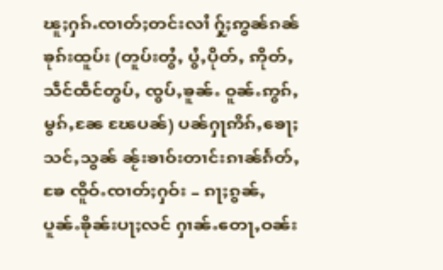ၽူႈႁၵ်ႉၸၢတ်ႈတင်းလၢႆ ႁႂ်ႈဢွၼ်ၵၼ်ၶုၵ်းထူပ်း (တူပ်းတွႆႇ ပွႆႇပိုတ်ႇ ဢိုတ်ႇသဵင်ထဵင်တွပ်ႇ ၸွပ်ႇၶူၼ်ႉ ဝူၼ်ႉဢွၵ်ႇ မွၵ်ႇၼႄ ၽႄပၼ်) ပၼ်ႁႃဢိၵ်ႇၶေႃႈသင်ႇသွၼ် ၼႂ်းၶၢဝ်းတၢင်းၵၢၼ်ၵႅတ်ႇၶႄ ၸိူဝ်ႉၸၢတ်ႈႁဝ်း – ၵႃႈၵွၼ်ႇပူၼ်ႉၶိုၼ်းပႃႈလင် ႁၢၼ်ႉတေႃႇဝၼ်း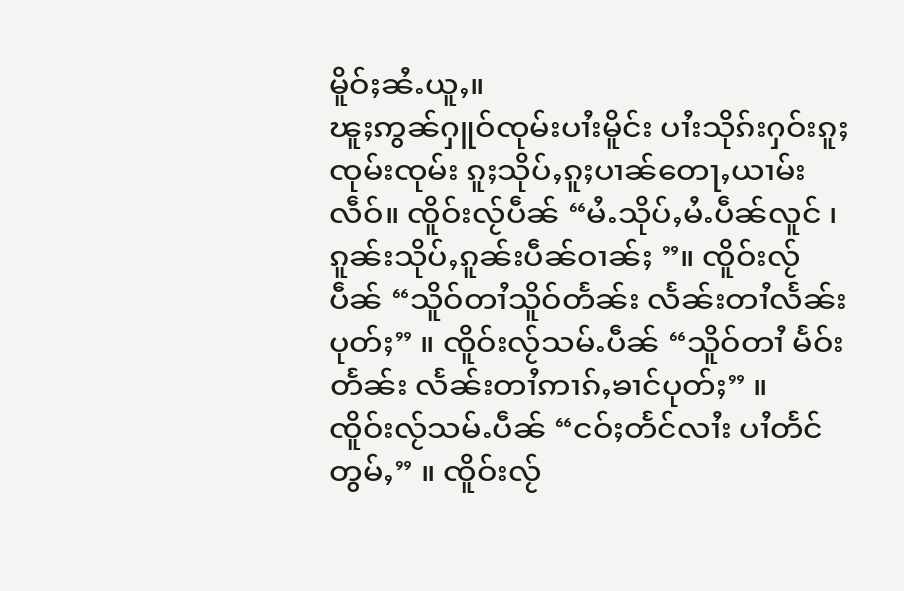မိူဝ်ႈၼႆႉယူႇ။
ၽူႈဢွၼ်ႁူဝ်ၸုမ်းပၢႆးမိူင်း ပၢႆးသိုၵ်းႁဝ်းၵူႈၸုမ်းၸုမ်း ၵူႈသိုပ်ႇၵူႈပၢၼ်တေႃႇယၢမ်းလဵဝ်။ ၸိူဝ်းလႂ်ပဵၼ် “မႆႉသိုပ်ႇမႆႉပဵၼ်လူင် ၊ ၵူၼ်းသိုပ်ႇၵူၼ်းပဵၼ်ဝၢၼ်ႈ ”။ ၸိူဝ်းလႂ်ပဵၼ် “သိူဝ်တၢႆသိူဝ်တႅၼ်း လႅၼ်းတၢႆလႅၼ်းပုတ်ႈ” ။ ၸိူဝ်းလႂ်သမ်ႉပဵၼ် “သိူဝ်တၢႆ မႅဝ်းတႅၼ်း လႅၼ်းတၢႆဢၢၵ်ႇၶၢင်ပုတ်ႈ” ။ ၸိူဝ်းလႂ်သမ်ႉပဵၼ် “ငဝ်ႈတႅင်လၢႆး ပၢႆတႅင်တွမ်ႇ” ။ ၸိူဝ်းလႂ်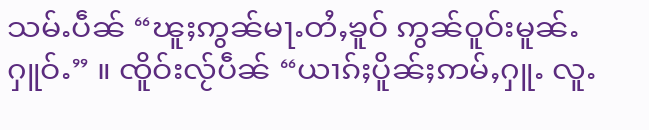သမ်ႉပဵၼ် “ၽူႈဢွၼ်မႃႉတႆႇၶူဝ် ဢွၼ်ဝူဝ်းမူၼ်ႉႁူဝ်ႉ” ။ ၸိူဝ်းလႂ်ပဵၼ် “ယၢၵ်ႈပိူၼ်ႈဢမ်ႇႁူႉ လူႉ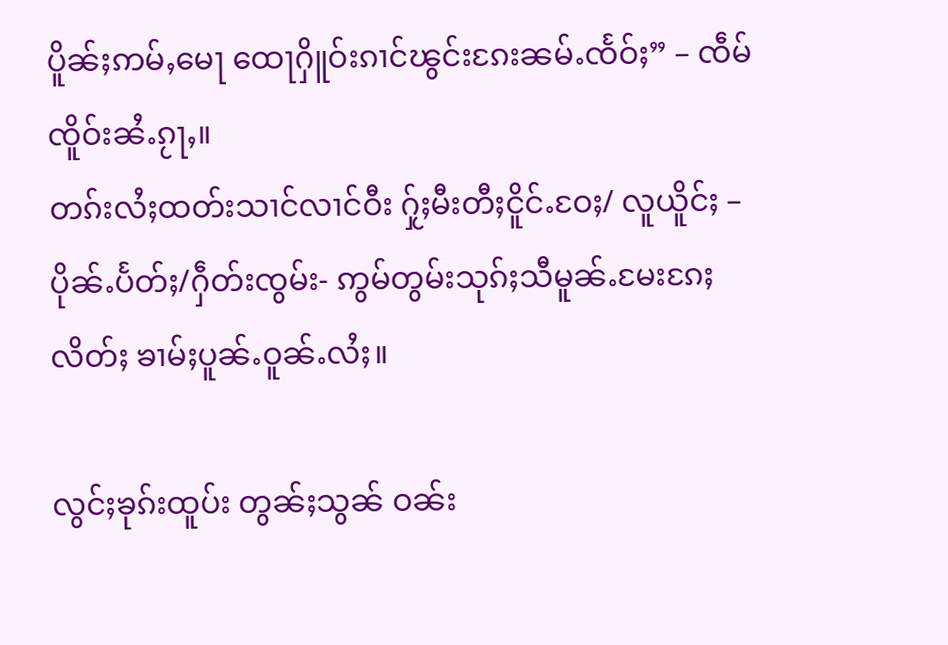ပိူၼ်ႈဢမ်ႇမေႃ ထေႃႁိူဝ်းၵၢင်ၽွင်းၵႄးၼမ်ႉၸႅဝ်ႈ” – ၸဵမ်ၸိူဝ်းၼႆႉၵႂႃႇ။
တၵ်းလႆႈထတ်းသၢင်လၢင်ဝီး ႁႂ်ႈမီးတီႈငိူင်ႉဝႄႈ/ လူယိူင်ႈ – ပိုၼ်ႉပႅတ်ႈ/ႁဵတ်းၸွမ်း- ဢွမ်တွမ်းသုၵ်ႈသီမူၼ်ႉမႄးၵႄႈလိတ်ႈ ၶၢမ်ႈပူၼ်ႉဝူၼ်ႉလႆႈ။

လွင်ႈၶုၵ်းထူပ်း တွၼ်ႈသွၼ် ဝၼ်း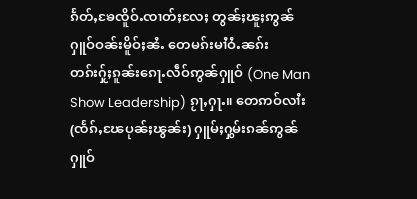ၵႅတ်ႇၶႄၸိူဝ်ႉၸၢတ်ႈလႄႈ တွၼ်ႈၽူႈဢွၼ်ႁူဝ်ဝၼ်းမိူဝ်ႈၼႆႉ တေမၵ်းမၢႆဝႆႉၼၵ်း တၵ်းႁႂ်ႈၵူၼ်းၵေႃႉလဵဝ်ဢွၼ်ႁူဝ် (One Man Show Leadership) ၵႂႃႇႁႃႉ။ တေဢဝ်လၢႆး (ၸႅၵ်ႇၽႄပုၼ်ႈၽွၼ်း) ႁူမ်ႈႁွမ်းၵၼ်ဢွၼ်ႁူဝ်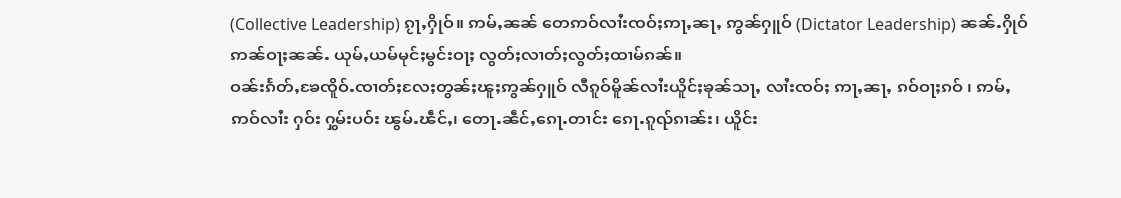(Collective Leadership) ၵႂႃႇႁိုဝ်။ ဢမ်ႇၼၼ် တေဢဝ်လၢႆးၸဝ်ႈဢႃႇၼႃႇ ဢွၼ်ႁူဝ် (Dictator Leadership) ၼၼ်ႉႁိုဝ် ဢၼ်ဝႃႈၼၼ်ႉ ယုမ်ႇယမ်မုင်ႈမွင်းဝႃႈ လွတ်ႈလၢတ်ႈလွတ်ႈထၢမ်ၵၼ်။
ဝၼ်းၵႅတ်ႇၶႄၸိူဝ်ႉၸၢတ်ႈလႄႈတွၼ်ႈၽူႈဢွၼ်ႁူဝ် လီၵူဝ်မိူၼ်လၢႆးယိူင်ႈၶုၼ်သႃႇ လၢႆးၸဝ်ႈ ဢႃႇၼႃႇ ၵဝ်ဝႃႈၵဝ် ၊ ဢမ်ႇဢဝ်လၢႆး ႁဝ်း ႁွမ်းပဝ်း ၽွမ်ႉၽဵင်ႇ၊ တေႃႉၼဵင်ႇၵေႃႉတၢင်း ၵေႃႉၵူၺ်ၵၢၼ်း၊ ယိူင်း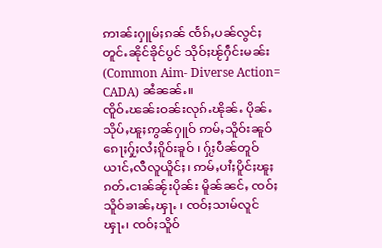ဢၢၼ်းႁူမ်ႈၵၼ် ၸႅၵ်ႇပၼ်လွင်ႈတူင်ႉၼိုင်ၶိုင်ပွင် သိုဝ်ႈၽႂ်ႁဵင်းမၼ်း (Common Aim- Diverse Action= CADA) ၼႆၼၼ်ႉ။
ၸိူဝ်ႉၽၼ်းဝၼ်းလုၵ်ႉၽိုၼ်ႉ ပိုၼ်ႉသိုပ်ႇၽူႈဢွၼ်ႁူဝ် ဢမ်ႇသိူဝ်းၼူဝ်ၵေႃႈႁႂ်ႈလႆႈၵိူဝ်းၶူဝ် ၊ ႁႂ်ႈပဵၼ်တူဝ်ယၢင်ႇလီလူယိူင်ႈ၊ ဢမ်ႇပၢႆႈပိူင်ႈၽူႈၵတ်ႉငၢၼ်ၼႂ်းပိုၼ်း မိူၼ်ၼင်ႇ ၸဝ်ႈသိူဝ်ၶၢၼ်ႇၾႃႉ ၊ ၸဝ်ႈသၢမ်လူင်ၾႃႉ၊ ၸဝ်ႈသိူဝ်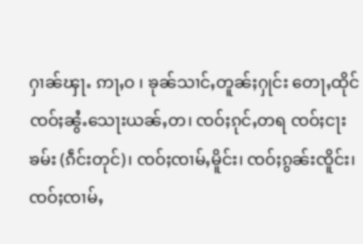ႁၢၼ်ၾႃႉ ဢႃႇဝ ၊ ၶုၼ်သၢင်ႇတူၼ်ႈႁုင်း တေႃႇထိုင်ၸဝ်ႈၼွႆႉသေႃးယၼ်ႇတ၊ ၸဝ်ႈၵုင်ႇတရ ၸဝ်ႈငႃးၶမ်း (ၵဵင်းတုင်)၊ ၸဝ်ႈၸၢမ်ႇမိူင်း၊ ၸဝ်ႈၵွၼ်းၸိူင်း၊ ၸဝ်ႈၸၢမ်ႇ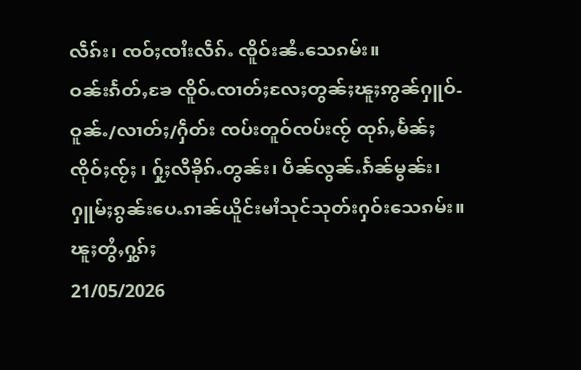လဵၵ်း၊ ၸဝ်ႈၸၢႆးလဵၵ်ႉ ၸိူဝ်းၼႆႉသေၵမ်း။
ဝၼ်းၵႅတ်ႇၶႄ ၸိူဝ်ႉၸၢတ်ႈလႄႈတွၼ်ႈၽူႈဢွၼ်ႁူဝ်- ဝူၼ်ႉ/လၢတ်ႈ/ႁဵတ်း ၸပ်းတူဝ်ၸပ်းၸႂ် ထုၵ်ႇမႅၼ်ႈၸိုဝ်ႈၸႂ်ႈ ၊ ႁႂ်ႈလီၶိုၵ်ႉတွၼ်း၊ ပဵၼ်လွၼ်ႉၵႅၼ်မွၼ်း၊ ႁူမ်ႈၵွၼ်းပေႉၵၢၼ်ယိူင်းမၢႆသုင်သုတ်းႁဝ်းသေၵမ်း။
ၽူႈတွႆႇႁွၵ်ႈ
21/05/2026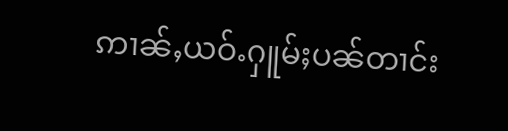ဢၢၼ်ႇယဝ်ႉႁူမ်ႈပၼ်တၢင်း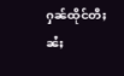ႁၼ်ထိုင်တီႈၼႆႈ